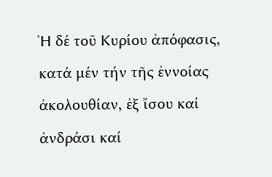Ἡ δέ τοῦ Κυρίου ἀπόφασις, κατά μέν τήν τῆς ἐννοίας ἀκολουθίαν, ἐξ ἴσου καί ἀνδράσι καί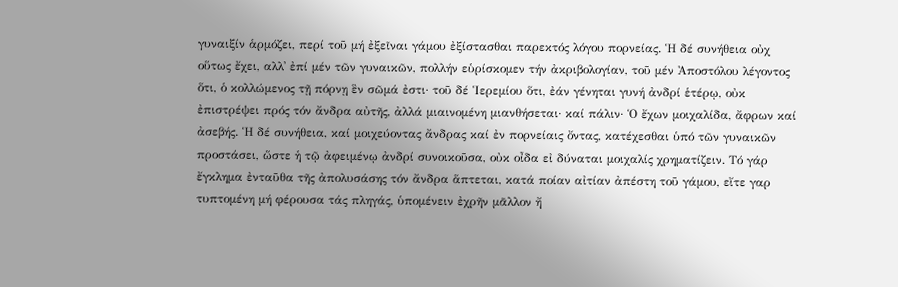γυναιξίν ἁρμόζει, περί τοῦ μή ἐξεῖναι γάμου ἐξίστασθαι παρεκτός λόγου πορνείας. Ἡ δέ συνήθεια οὐχ οὕτως ἔχει, αλλ᾿ ἐπί μέν τῶν γυναικῶν, πολλήν εὑρίσκομεν τήν ἀκριβολογίαν, τοῦ μέν Ἀποστόλου λέγοντος ὅτι, ὁ κολλώμενος τῇ πόρνῃ ἓν σῶμά ἐστι· τοῦ δέ Ἱερεμίου ὅτι, ἐάν γένηται γυνή ἀνδρί ἑτέρῳ, οὐκ ἐπιστρέψει πρός τόν ἄνδρα αὐτῆς, ἀλλά μιαινομένη μιανθήσεται· καί πάλιν· Ὁ ἔχων μοιχαλίδα, ἄφρων καί ἀσεβής. Ἡ δέ συνήθεια, καί μοιχεύοντας ἄνδρας καί ἐν πορνείαις ὄντας, κατέχεσθαι ὑπό τῶν γυναικῶν προστάσει, ὥστε ἡ τῷ ἀφειμένῳ ἀνδρί συνοικοῦσα, οὐκ οἶδα εἰ δύναται μοιχαλίς χρηματίζειν. Τό γάρ ἔγκλημα ἐνταῦθα τῆς ἀπολυσάσης τόν ἄνδρα ἅπτεται, κατά ποίαν αἰτίαν ἀπέστη τοῦ γάμου, εἴτε γαρ τυπτομένη μή φέρουσα τάς πληγάς, ὑπομένειν ἐχρῆν μᾶλλον ἤ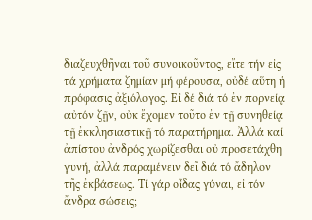διαζευχθῆναι τοῦ συνοικοῦντος, εἴτε τήν εἰς τά χρήματα ζημίαν μή φέρουσα, οὐδέ αὕτη ἡ πρόφασις ἀξιόλογος. Εἰ δέ διά τό ἐν πορνείᾳ αὐτόν ζῇν, οὐκ ἔχομεν τοῦτο ἐν τῇ συνηθείᾳ τῇ ἐκκλησιαστικῇ τό παρατήρημα. Ἀλλά καί ἀπίστου ἀνδρός χωρίζεσθαι οὐ προσετάχθη γυνή, ἀλλά παραμένειν δεῖ διά τό ἄδηλον τῆς ἐκβάσεως. Τί γάρ οἶδας γύναι, εἰ τόν ἄνδρα σώσεις;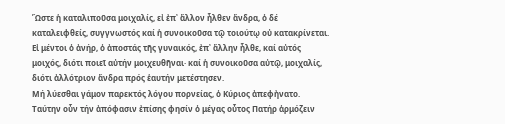Ὥστε ἡ καταλιποῦσα μοιχαλίς, εἰ ἐπ᾿ ἄλλον ἦλθεν ἄνδρα, ὁ δέ καταλειφθείς, συγγνωστός καί ἡ συνοικοῦσα τῷ τοιούτῳ οὐ κατακρίνεται. Εἰ μέντοι ὁ ἀνήρ, ὁ ἀποστάς τῆς γυναικός, ἐπ᾿ ἄλλην ἦλθε, καί αὐτός μοιχός, διότι ποιεῖ αὐτήν μοιχευθῆναι· καί ἡ συνοικοῦσα αὐτῷ, μοιχαλίς, διότι ἀλλότριον ἄνδρα πρός ἑαυτήν μετέστησεν.
Μή λύεσθαι γάμον παρεκτός λόγου πορνείας, ὁ Κύριος ἀπεφἠνατο. Ταύτην οὖν τήν ἀπόφασιν ἐπίσης φησίν ὁ μέγας οὗτος Πατήρ ἁρμόζειν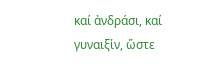καί ἀνδράσι, καί γυναιξἱν, ὥστε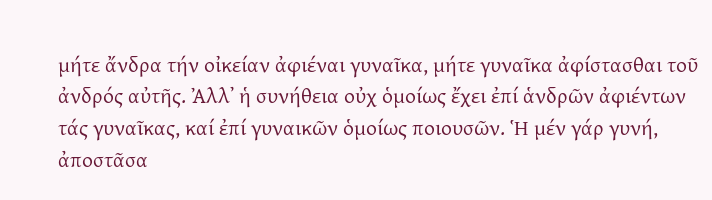μήτε ἄνδρα τήν οἰκείαν ἀφιέναι γυναῖκα, μήτε γυναῖκα ἀφίστασθαι τοῦ ἀνδρός αὐτῆς. Ἀλλ᾽ ἡ συνήθεια οὐχ ὁμοίως ἔχει ἐπί ἁνδρῶν ἀφιέντων τάς γυναῖκας, καί ἐπί γυναικῶν ὁμοίως ποιουσῶν. Ἡ μέν γάρ γυνή, ἀποστᾶσα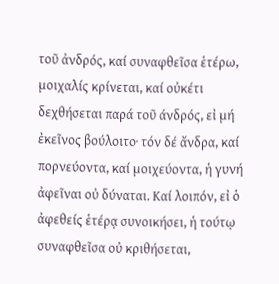τοῦ ἀνδρός, καί συναφθεῖσα ἑτέρω, μοιχαλίς κρίνεται, καί οὐκέτι δεχθήσεται παρά τοῦ άνδρός, εἰ μή ἐκεῖνος βούλοιτο∙ τόν δέ ἄνδρα, καί πορνεύοντα, καί μοιχεύοντα, ἡ γυνή ἀφεῖναι οὐ δύναται. Καί λοιπόν, εἰ ὁ ἀφεθείς ἑτέρᾳ συνοικήσει, ἡ τούτῳ συναφθεῖσα οὐ κριθήσεται,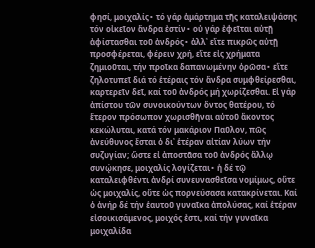φησί, μοιχαλίς∙ τό γάρ ἁμάρτημα τῆς καταλειψάσης τόν οἰκεῖον ἄνδρα ἐστίν∙ οὐ γάρ ἐφεῖται αὐτῇ ἀφίστασθαι τοῦ ἀνδρός∙ ἀλλ᾽ εἴτε πικρῶς αὐτῇ προσφέρεται, φέρειν χρή, εἴτε εἰς χρήματα ζημιοῦται, τήν προῖκα δαπανωμένην ὁρῶσα∙ εἴτε ζηλοτυπεῖ διά τό ἑτέραις τόν ἄνδρα συμφθείρεσθαι, καρτερεῖν δεῖ, καί τοῦ ἀνδρός μή χωρίζεσθαι. Εἰ γάρ ἀπίστου τῶν συνοικούντων ὄντος θατέρου, τό ἕτερον πρόσωπον χωρισθῆναι αὐτοῦ ἄκοντος κεκώλυται, κατά τόν μακάριον Παῦλον, πῶς ἀνεύθυνος ἔσται ὁ δι᾿ ἑτέραν αἰτίαν λύων τήν συζυγίαν; ὥστε εἰ ἀποστᾶσα τοῦ ἀνδρός ἄλλῳ συνῴκησε, μοιχαλίς λογίζεται∙ ἡ δέ τῷ καταλειφθέντι ἀνδρί συνευνασθεῖσα νομίμως, οὔτε ὡς μοιχαλίς, οὔτε ὡς πορνεύσασα κατακρίνεται. Καί ὁ ἀνήρ δέ τήν ἑαυτοῦ γυναῖκα ἀπολύσας, καί ἑτέραν εἰσοικισάμενος, μοιχός ἐστι, καί τήν γυναῖκα μοιχαλίδα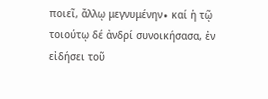ποιεῖ, ἄλλῳ μεγνυμένην∙ καί ἡ τῷ τοιούτῳ δέ ἀνδρί συνοικήσασα, ἐν εἰδήσει τοῦ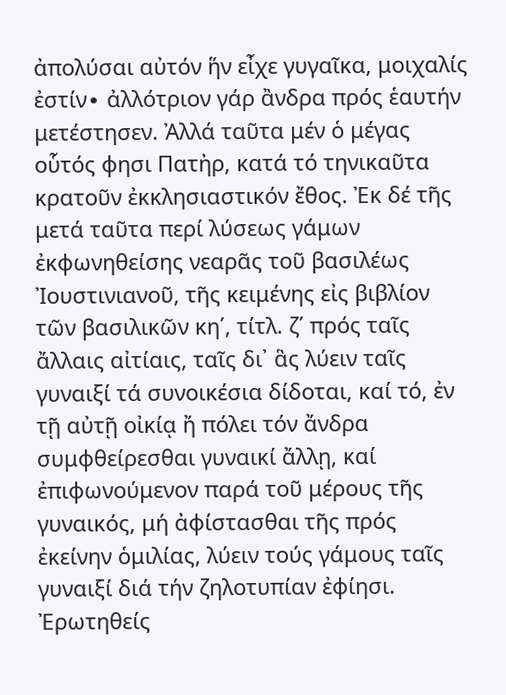ἀπολύσαι αὐτόν ἥν εἶχε γυγαῖκα, μοιχαλίς ἐστίν∙ ἀλλότριον γάρ ἂνδρα πρός ἑαυτήν μετέστησεν. Ἀλλά ταῦτα μέν ὁ μέγας οὗτός φησι Πατἠρ, κατά τό τηνικαῦτα κρατοῦν ἐκκλησιαστικόν ἔθος. Ἐκ δέ τῆς μετά ταῦτα περί λύσεως γάμων ἐκφωνηθείσης νεαρᾶς τοῦ βασιλέως Ἰουστινιανοῦ, τῆς κειμένης εἰς βιβλίον τῶν βασιλικῶν κη΄, τίτλ. ζ΄ πρός ταῖς ἄλλαις αἰτίαις, ταῖς δι᾽ ἃς λύειν ταῖς γυναιξί τά συνοικέσια δίδοται, καί τό, ἐν τῇ αὐτῇ οἰκίᾳ ἤ πόλει τόν ἄνδρα συμφθείρεσθαι γυναικί ἄλλῃ, καί ἐπιφωνούμενον παρά τοῦ μέρους τῆς γυναικός, μή ἀφίστασθαι τῆς πρός ἐκείνην ὁμιλίας, λύειν τούς γάμους ταῖς γυναιξί διά τήν ζηλοτυπίαν ἐφίησι. Ἐρωτηθείς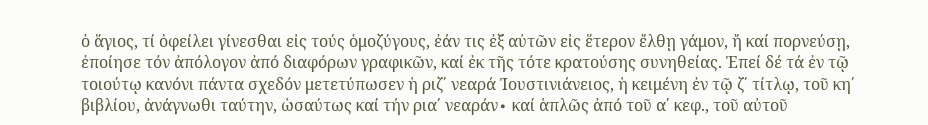ὁ ἅγιος, τί ὀφείλει γίνεσθαι εἰς τούς ὁμοζύγους, ἐάν τις ἐξ αὐτῶν εἰς ἕτερον ἔλθῃ γάμον, ἤ καί πορνεύσῃ, ἐποίησε τόν ἀπόλογον ἀπό διαφόρων γραφικῶν, καί ἐκ τῆς τότε κρατούσης συνηθείας. Ἐπεί δέ τά ἐν τῷ τοιούτῳ κανόνι πάντα σχεδόν μετετύπωσεν ἡ ριζ΄ νεαρά Ἰουστινιάνειος, ἡ κειμένη ἐν τῷ ζ΄ τίτλῳ, τοῦ κη΄ βιβλίου, ἀνάγνωθι ταύτην, ὡσαύτως καί τήν ρια΄ νεαράν∙ καί ἁπλῶς ἀπό τοῦ α΄ κεφ., τοῦ αὐτοῦ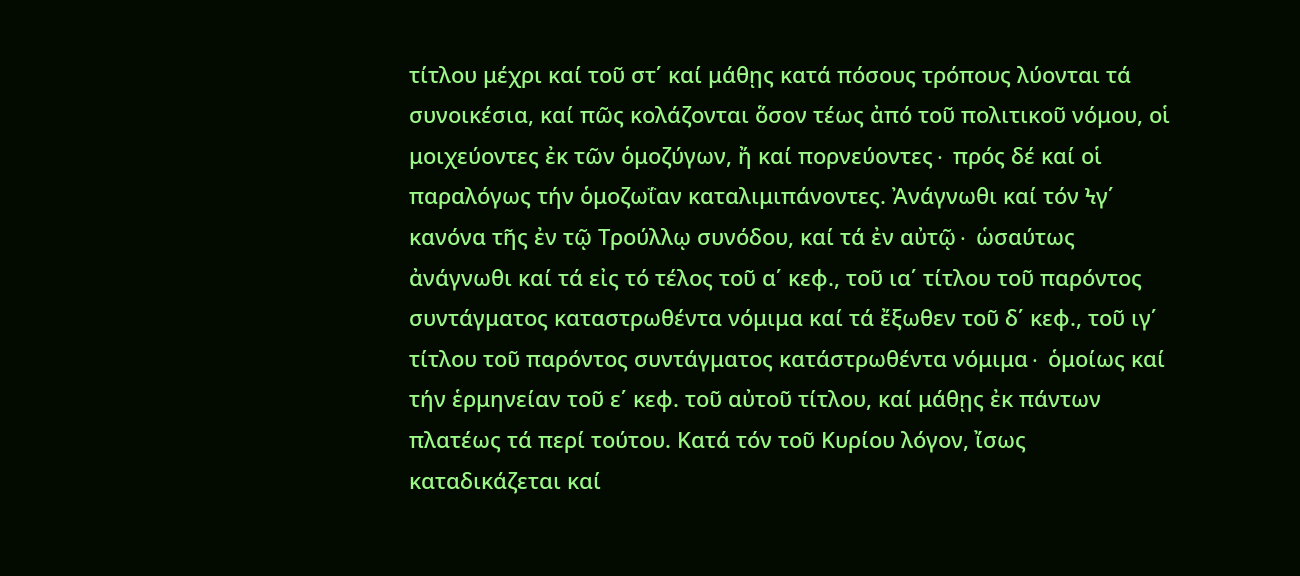τίτλου μέχρι καί τοῦ στ΄ καί μάθῃς κατά πόσους τρόπους λύονται τά συνοικέσια, καί πῶς κολάζονται ὅσον τέως ἀπό τοῦ πολιτικοῦ νόμου, οἱ μοιχεύοντες ἐκ τῶν ὁμοζύγων, ἤ καί πορνεύοντες∙ πρός δέ καί οἱ παραλόγως τήν ὁμοζωΐαν καταλιμιπάνοντες. Ἀνάγνωθι καί τόν Ϟγ΄ κανόνα τῆς ἐν τῷ Τρούλλῳ συνόδου, καί τά ἐν αὐτῷ∙ ὡσαύτως ἀνάγνωθι καί τά εἰς τό τέλος τοῦ α΄ κεφ., τοῦ ια΄ τίτλου τοῦ παρόντος συντάγματος καταστρωθέντα νόμιμα καί τά ἔξωθεν τοῦ δ΄ κεφ., τοῦ ιγ΄ τίτλου τοῦ παρόντος συντάγματος κατάστρωθέντα νόμιμα∙ ὁμοίως καί τήν ἑρμηνείαν τοῦ ε΄ κεφ. τοῦ αὐτοῦ τίτλου, καί μάθῃς ἐκ πάντων πλατέως τά περί τούτου. Κατά τόν τοῦ Κυρίου λόγον, ἴσως καταδικάζεται καί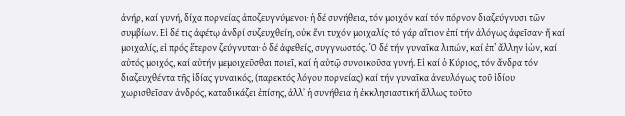ἀνήρ, καί γυνή, δίχα πορνείας ἀποζευγνύμενοι∙ ἡ δέ συνήθεια, τόν μοιχόν καί τόν πόρνον διαζεύγνυσι τῶν συμβίων. Εἰ δέ τις ἀφέτῳ ἀνδρί συζευχθείη, οὐκ ἔνι τυχόν μοιχαλίς∙ τό γάρ αἴτιον ἐπί τήν ἀλόγως ἀφεῖσαν∙ ἤ καί μοιχαλίς, εἰ πρός ἕτερον ζεύγνυται∙ ὁ δέ ἀφεθείς, συγγνωστός. Ὁ δέ τήν γυναῖκα λιπών, καί ἐπ’ ἄλλην ἰὼν, καί αὐτός μοιχός, καί αὐτήν μεμοιχεῦσθαι ποιεῖ, καί ἡ αὐτῷ συνοικοῦσα γυνή. Εἰ καί ὁ Κύριος, τόν ἄνδρα τόν διαζευχθέντα τῆς ἰδίας γυναικός, (παρεκτός λόγου πορνείας) καί τήν γυναῖκα ἀνευλόγως τοῦ ἰδίου χωρισθεῖσαν ἀνδρός, καταδικάζει ἐπίσης, ἀλλ᾽ ἡ συνήθεια ἡ ἐκκλησιαστική ἄλλως τοῦτο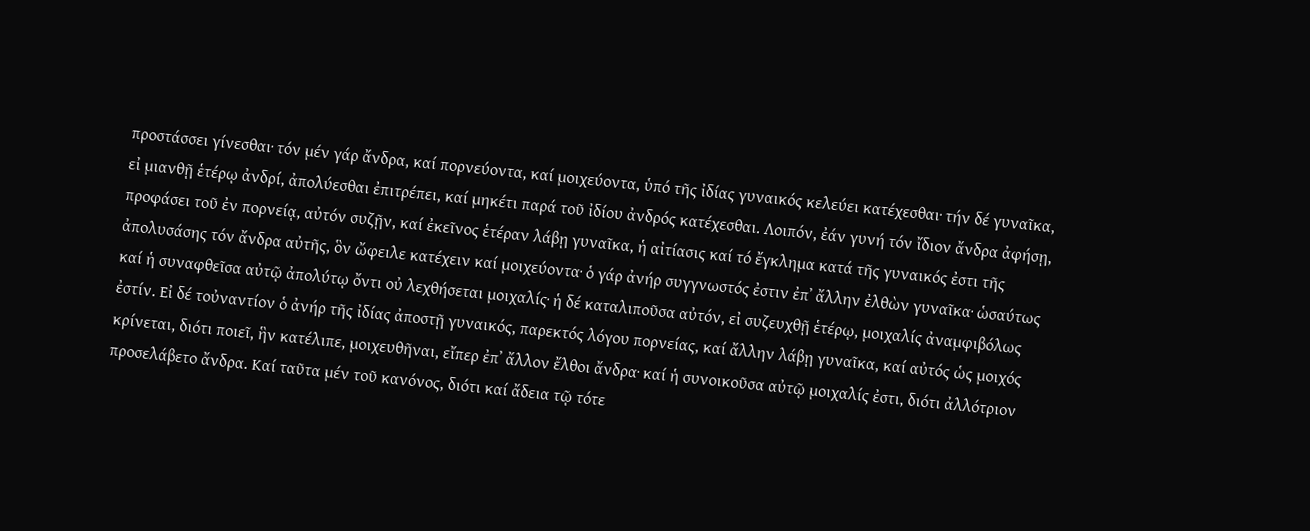προστάσσει γίνεσθαι∙ τόν μέν γάρ ἄνδρα, καί πορνεύοντα, καί μοιχεύοντα, ὑπό τῆς ἰδίας γυναικός κελεύει κατέχεσθαι∙ τήν δέ γυναῖκα, εἰ μιανθῇ ἑτέρῳ ἀνδρί, ἀπολύεσθαι ἐπιτρέπει, καί μηκέτι παρά τοῦ ἰδίου ἀνδρός κατέχεσθαι. Λοιπόν, ἐάν γυνή τόν ἴδιον ἄνδρα ἀφήσῃ, προφάσει τοῦ ἐν πορνείᾳ, αὐτόν συζῇν, καί ἐκεῖνος ἑτέραν λάβῃ γυναῖκα, ἡ αἰτίασις καί τό ἔγκλημα κατά τῆς γυναικός ἐστι τῆς ἀπολυσάσης τόν ἄνδρα αὐτῆς, ὃν ὤφειλε κατέχειν καί μοιχεύοντα∙ ὁ γάρ ἀνήρ συγγνωστός ἐστιν ἐπ᾿ ἄλλην ἐλθὼν γυναῖκα∙ ὡσαύτως καί ἡ συναφθεῖσα αὐτῷ ἀπολύτῳ ὄντι οὐ λεχθήσεται μοιχαλίς∙ ἡ δέ καταλιποῦσα αὐτόν, εἰ συζευχθῇ ἑτέρῳ, μοιχαλίς ἀναμφιβόλως ἐστίν. Εἰ δέ τοὐναντίον ὁ ἀνήρ τῆς ἰδίας ἀποστῇ γυναικός, παρεκτός λόγου πορνείας, καί ἄλλην λάβῃ γυναῖκα, καί αὐτός ὡς μοιχός κρίνεται, διότι ποιεῖ, ἣν κατέλιπε, μοιχευθῆναι, εἴπερ ἐπ᾽ ἄλλον ἔλθοι ἄνδρα∙ καί ἡ συνοικοῦσα αὐτῷ μοιχαλίς ἐστι, διότι ἀλλότριον προσελάβετο ἄνδρα. Καί ταῦτα μέν τοῦ κανόνος, διότι καί ἄδεια τῷ τότε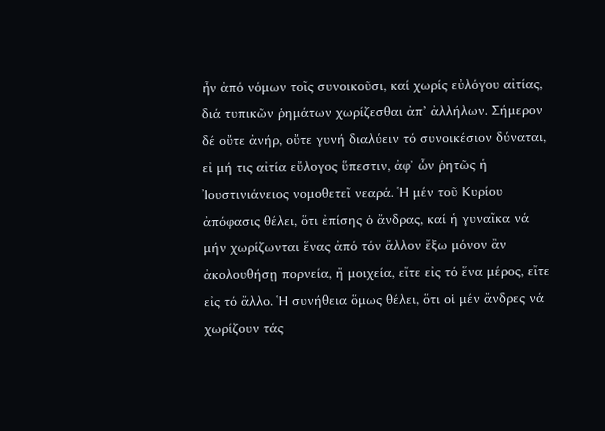ἦν ἀπό νόμων τοῖς συνοικοῦσι, καί χωρίς εὐλόγου αἰτίας, διά τυπικῶν ῥημάτων χωρίζεσθαι ἀπ’ ἀλλήλων. Σήμερον δέ οὔτε ἀνήρ, οὔτε γυνή διαλύειν τό συνοικέσιον δύναται, εἰ μή τις αἰτία εὔλογος ὕπεστιν, ἀφ᾽ ὧν ῥητῶς ἡ Ἰουστινιάνειος νομοθετεῖ νεαρά. Ἡ μέν τοῦ Κυρίου ἀπόφασις θέλει, ὅτι ἐπίσης ὁ ἄνδρας, καί ἡ γυναῖκα νά μήν χωρίζωνται ἕνας ἀπό τόν ἄλλον ἔξω μόνον ἂν ἀκολουθήσῃ πορνεία, ἤ μοιχεία, εἴτε εἰς τό ἕνα μέρος, εἴτε εἰς τό ἄλλο. Ἡ συνήθεια ὅμως θέλει, ὅτι οἱ μέν ἄνδρες νά χωρίζουν τάς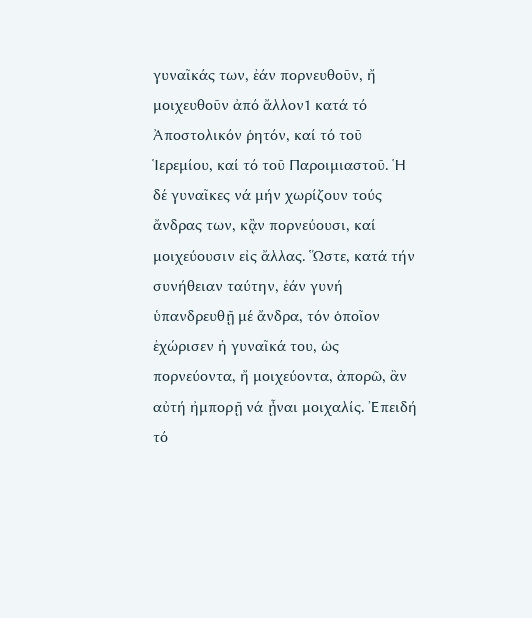γυναῖκάς των, ἐάν πορνευθοῦν, ἤ μοιχευθοῦν ἀπό ἄλλον1 κατά τό Ἀποστολικόν ῥητόν, καί τό τοῦ Ἱερεμίου, καί τό τοῦ Παροιμιαστοῦ. Ἡ δέ γυναῖκες νά μήν χωρίζουν τούς ἄνδρας των, κᾂν πορνεύουσι, καί μοιχεύουσιν εἰς ἄλλας. Ὥστε, κατά τήν συνήθειαν ταύτην, ἐάν γυνή ὑπανδρευθῇ μέ ἄνδρα, τόν ὁποῖον ἐχώρισεν ἡ γυναῖκά του, ὡς πορνεύοντα, ἤ μοιχεύοντα, ἀπορῶ, ἂν αὐτή ἠμπορῇ νά ᾖναι μοιχαλίς. Ἐπειδή τό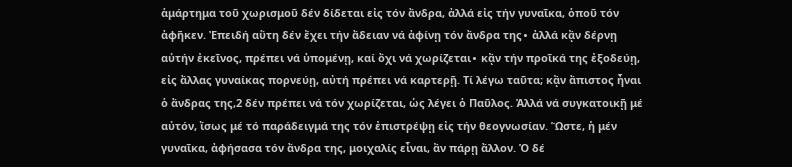ἁμάρτημα τοῦ χωρισμοῦ δέν δίδεται εἰς τόν ἄνδρα, ἀλλά εἰς τήν γυναῖκα, ὁποῦ τόν ἀφῆκεν. Ἐπειδή αὕτη δέν ἔχει τήν ἄδειαν νά ἀφίνῃ τόν ἄνδρα της∙ ἀλλά κᾂν δέρνῃ αὐτήν ἐκεῖνος, πρέπει νά ὑπομένῃ, καί ὄχι νά χωρίζεται∙ κᾂν τήν προῖκά της ἐξοδεύῃ, εἰς ἄλλας γυναίκας πορνεύῃ, αὐτή πρέπει νά καρτερῇ. Τί λέγω ταῦτα; κᾂν ἄπιστος ἦναι ὁ ἄνδρας της,2 δέν πρέπει νά τόν χωρίζεται, ὡς λέγει ὁ Παῦλος. Ἀλλά νά συγκατοικῇ μέ αὐτόν, ἴσως μέ τό παράδειγμά της τόν ἐπιστρέψῃ εἰς τήν θεογνωσίαν. Ὥστε, ἡ μέν γυναῖκα, ἀφήσασα τόν ἄνδρα της, μοιχαλίς εἶναι, ἂν πάρῃ ἄλλον. Ὁ δέ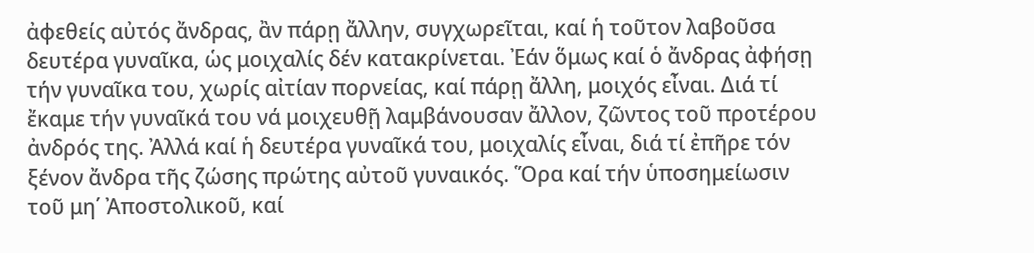ἀφεθείς αὐτός ἄνδρας, ἂν πάρῃ ἄλλην, συγχωρεῖται, καί ἡ τοῦτον λαβοῦσα δευτέρα γυναῖκα, ὡς μοιχαλίς δέν κατακρίνεται. Ἐάν ὅμως καί ὁ ἄνδρας ἀφήσῃ τήν γυναῖκα του, χωρίς αἰτίαν πορνείας, καί πάρῃ ἄλλη, μοιχός εἶναι. Διά τί ἔκαμε τήν γυναῖκά του νά μοιχευθῇ λαμβάνουσαν ἄλλον, ζῶντος τοῦ προτέρου ἀνδρός της. Ἀλλά καί ἡ δευτέρα γυναῖκά του, μοιχαλίς εἶναι, διά τί ἐπῆρε τόν ξένον ἄνδρα τῆς ζώσης πρώτης αὐτοῦ γυναικός. Ὅρα καί τήν ὑποσημείωσιν τοῦ μη΄ Ἀποστολικοῦ, καί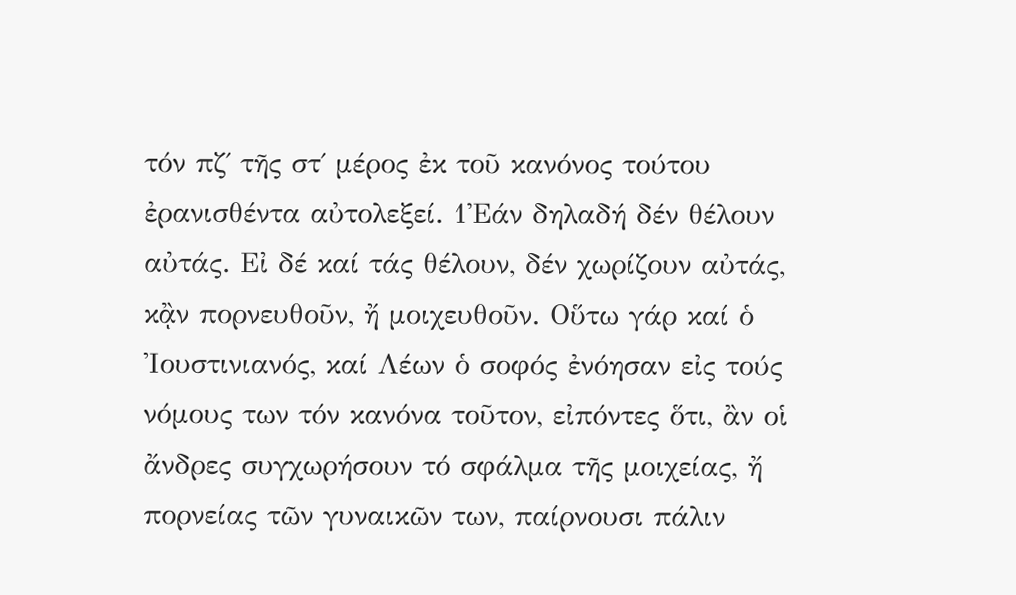τόν πζ΄ τῆς στ΄ μέρος ἐκ τοῦ κανόνος τούτου ἐρανισθέντα αὐτολεξεί. 1Ἐάν δηλαδή δέν θέλουν αὐτάς. Εἰ δέ καί τάς θέλουν, δέν χωρίζουν αὐτάς, κᾂν πορνευθοῦν, ἤ μοιχευθοῦν. Οὕτω γάρ καί ὁ Ἰουστινιανός, καί Λέων ὁ σοφός ἐνόησαν εἰς τούς νόμους των τόν κανόνα τοῦτον, εἰπόντες ὅτι, ἂν οἱ ἄνδρες συγχωρήσουν τό σφάλμα τῆς μοιχείας, ἤ πορνείας τῶν γυναικῶν των, παίρνουσι πάλιν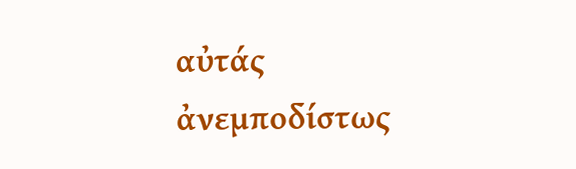αὐτάς ἀνεμποδίστως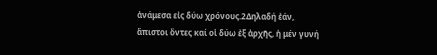ἀνάμεσα εἰς δύω χρόνους.2Δηλαδή ἐάν, ἄπιστοι ὄντες καί οἱ δύω ἐξ ἀρχῆς, ἡ μέν γυνή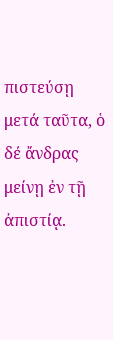πιστεύσῃ μετά ταῦτα, ὁ δέ ἄνδρας μείνῃ ἐν τῇ ἀπιστίᾳ.